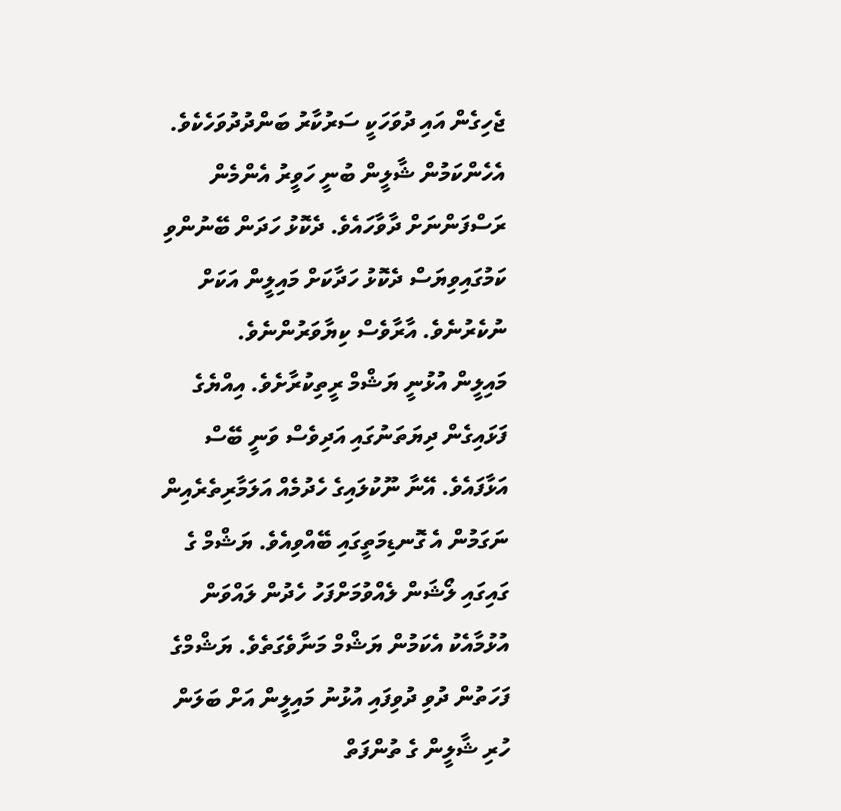ޖެހިގެން އައި ދުވަހަކީ ސަރުކާރު ބަންދުދުވަހެކެވެ. އެހެންކަމުން ޝާލީން ބުނީ ހަވީރު އެންމެން ރަސްފަންނަށް ދާވާހައެވެ. ދެކޮޅު ހަދަން ބޭނުންވި ކަމުގައިވިޔަސް ދެކޮޅު ހަދާކަށް މައިލީން އަކަށް ނުކެރުނެވެ. އާރާވެސް ކިޔާވަރުންނެވެ.
މައިލީން އުޅުނީ ޔަޝްމް ރީތިކުރާށެވެ. އިއްޔެގެ ފަޅައިގެން ދިޔަތަނުގައި އަދިވެސް ވަނީ ބޭސް އަޅާފައެވެ. އޭނާ ނޫކުލައިގެ ހެދުމެއް އަލަމާރިތެރެއިން ނަގަމުން އެ ގޮނޑިމަތީގައި ބޭއްވިއެވެ. ޔަޝްމް ގެ ގައިގައި ލޯޝަން ލެއްވުމަށްފަހު ހެދުން ލައްވަން އުޅުމާއެކު އެކަމުން ޔަޝްމް މަނާވެގަތެވެ. ޔަޝްމްގެ ފަހަތުން ދުވި ދުވިފައި އުޅުނު މައިލީން އަށް ބަލަން ހުރި ޝާލީން ގެ ތުންފަތް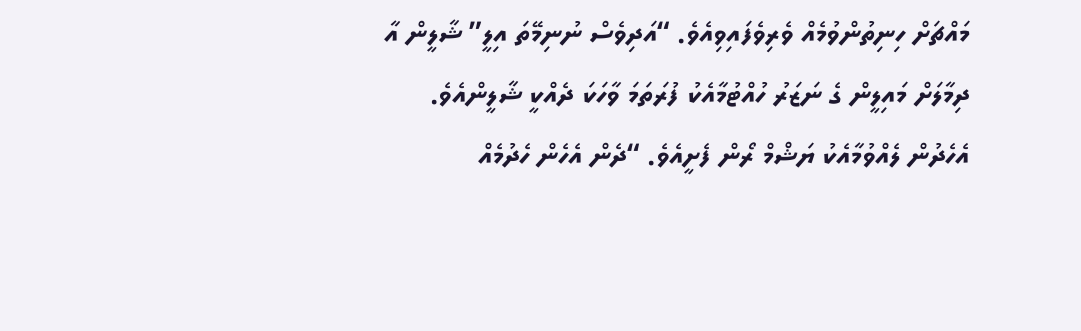މައްޗަށް ހިނިތުންވުމެއް ވެރިވެފައިވިއެވެ. “އަދިވެސް ނުނިމޭތަ އިލީ” ޝާލީން އާ ދިމާލަށް މައިލީން ގެ ނަޒަރު ހުއްޓުމާއެކު ފުރަތަމަ ވާހަކަ ދެއްކީ ޝާލީންއެވެ.
އެހެދުން ލެއްވުމާއެކު ޔަޝްމް ރޯން ފެށީއެވެ. “ދެން އެހެން ހެދުމެއް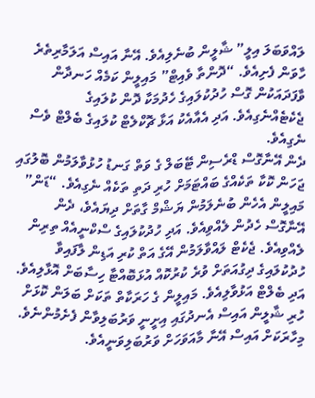ލައްވަބަލަ އިލީ” ޝާލީން ބުނެލިއެވެ. އޭނާ އައިސް އަލަމާރިތެރެ ހާވަން ފެށިއެވެ. “ދޮންތާ ވެއިޓް” މައިލީން ކަމެއް ހަނދާން ވާފަދައަކުން ގޮސް ހުދުކުލައިގެ ހެދުމަކާ ދޮން ކުލައިގެ ޖެކެޓެއްނެގިއެވެ. އަދި އެއާއެކު އަޅާ ޗޮކްލެޓް ކުލައިގެ ބެލްޓް ވެސް ނެގިއެވެ.
ދެން އޭނާގޮސް ޑްރެސިން ޓޭބަލް ގެ ވަތް ގަނޑު ހުޅުވާލަމުން ބޮލުގައި ޖަހަން ކޮކާ ތަކެއްގެ ބައްޓަމަށް ހުރި ދަތި ތަކެއް ނެގިއެވެ. “ޑަން” މައިލީން އެހެން ބުނެލަމުން ޔަޝްމް ގާތަށް ދިޔައެވެ، ދެން އޭނާގޮސް ހެދުން ލެއްވިއެވެ. އަދި ހުދުކުލައިގެ ސްކްނީއެއް ތިރިން ލެއްވިއެވެ. ޖެކެޓް ލައްވާލަމުން އޭގެ އަތް ކުރި އަޑިން ލާފައިވާ ހުދުކުލައިގެ ދިގުއަތަށް ވުރެ ކުރުކޮއް އުޅަބޮއްޓާ ހިސާބަށް އޮޅާލިއެވެ. އަދި ބެލްޓް އަޅުވާލިއެވެ. މައިލީން ގެ ހަރަކާތް ތަކަށް ބަލަން ކޮޅަށް ހުރި ޝާލީން އައިސް އެނދުގައި އިށީނީ ވަރުބަލިވާން ފެށެމުންނެވެ. މިހާރަކަށް އައިސް އޭނާ މާއަވަހަށް ވަރުބަލިވަނީއެވެ.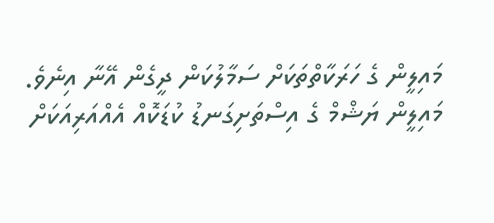މައިލީން ގެ ހަރަކާތްތަކަށް ސަމާލުކަން ދީގެން އޭނާ އިނެވެ.
މައިލީން ޔަޝްމް ގެ އިސްތަށިގަނޑު ކުޑަކޮއް އެއްއަރިއަކަށް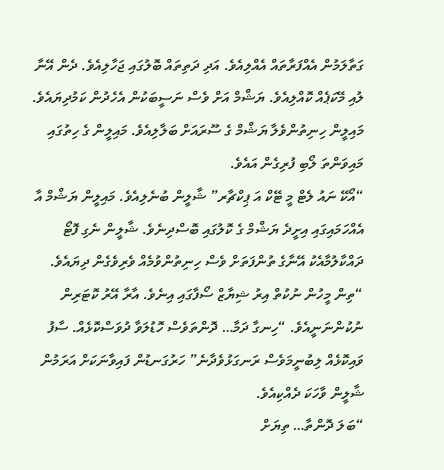ގަތާލަމުން އެއްފަރާތައް އެއްލިއެވެ. އަދި ދަތިތައް ބޮލުގައި ޖަހާލިއެވެ. ދެން އޭނާ ލުއި މޭކަޕެއް ކޮއްލިއެވެ. ޔަޝްމް އަށް ވެސް ނަސީބަކުން އެހެދުން ކަމުދިޔައެވެ. މައިލީން ހިނިތުންވެލާ ޔަޝްމް ގެ ސޫރައަށް ބަލާލިއެވެ. މައިލީން ގެ ހިތުގައި މައިވަންތަ ލޯބި ފުރިގެން އައެވެ.
“އޯކޭ ނައު ލެޓް މީ ޓޭކް އަ ޕިކްޗާރ” ޝާލީން ބުނެލިއެވެ. މައިލީން ޔަޝްމް އާ އެއްހަމައިގައި އިށީދެ ޔަޝްމް ގެ ކޮލުގައި ބޮސްދިނެވެ. ޝާލީން ނެގި ފޮޓޯ ދައްކާލުމާއެކު އޭނާގެ ތުންފަތަށް ވެސް ހިނިތުންވުމެއް ވެރިވެގެން ދިޔައެވެ.
“ތިން މީހުން ނުކުތް އިރު ޝިޔާޒް ސޯފާގައި އިނެވެ. އާރާ އޭރު ކޮޓަރިން ނުކުންނަނީއެވެ. “ހިނގާ ދަމާ… ދޮންތަވެސް ހޮޑުލަވާ ދުވަސްކޮޅެއް. ސާފު ވައިކޮޅެއް ލިބުނީމަވެސް ރަނގަޅުވެދާނެ” ހަރުގަނޑުން ފައިވާނަކަށް އަރަމުން ޝާލީން ވާހަކަ ދެއްކިއެވެ.
“ބަލަ ދޮންތާ… ތިޔަށް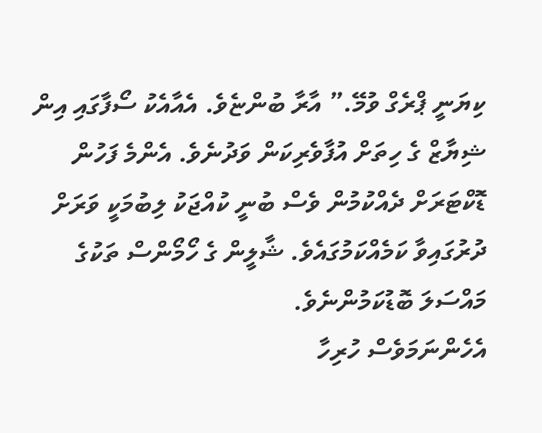ކިޔަނީ ޕްރެގް ވުމޭ.” އާރާ ބުންޏެވެ. އެއާއެކު ސޯފާގައި އިން ޝިޔާޒް ގެ ހިތަށް އުފާވެރިކަން ވަދުނެވެ. އެންމެ ފަހުން ޑޮކްޓަރަށް ދެއްކުމުން ވެސް ބުނީ ކުއްޖަކު ލިބުމަކީ ވަރަށް ދުރުގައިވާ ކަމެއްކަމުގައެވެ. ޝާލީން ގެ ހޯމޯންސް ތަކުގެ މައްސަލަ ބޮޑުކަމުންނެވެ.
އެހެންނަމަވެސް ހުރިހާ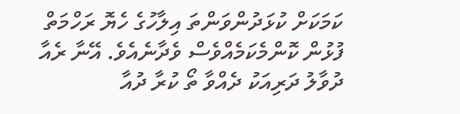ކަމަކަށް ކުޅަދުންވަންތަ އިލާހުގެ ހެޔޮ ރަހްމަތް ފުޅުން ކޮންމެކަމެއްވެސް ވެދާނެއެވެ. އޭނާ ރެއާ ދުވާލު ދަރިއަކު ދެއްވާ ތޯ ކުރާ ދުއާ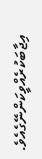އިޖާބަކުރެއްވީކަންނޭގެއެވެ.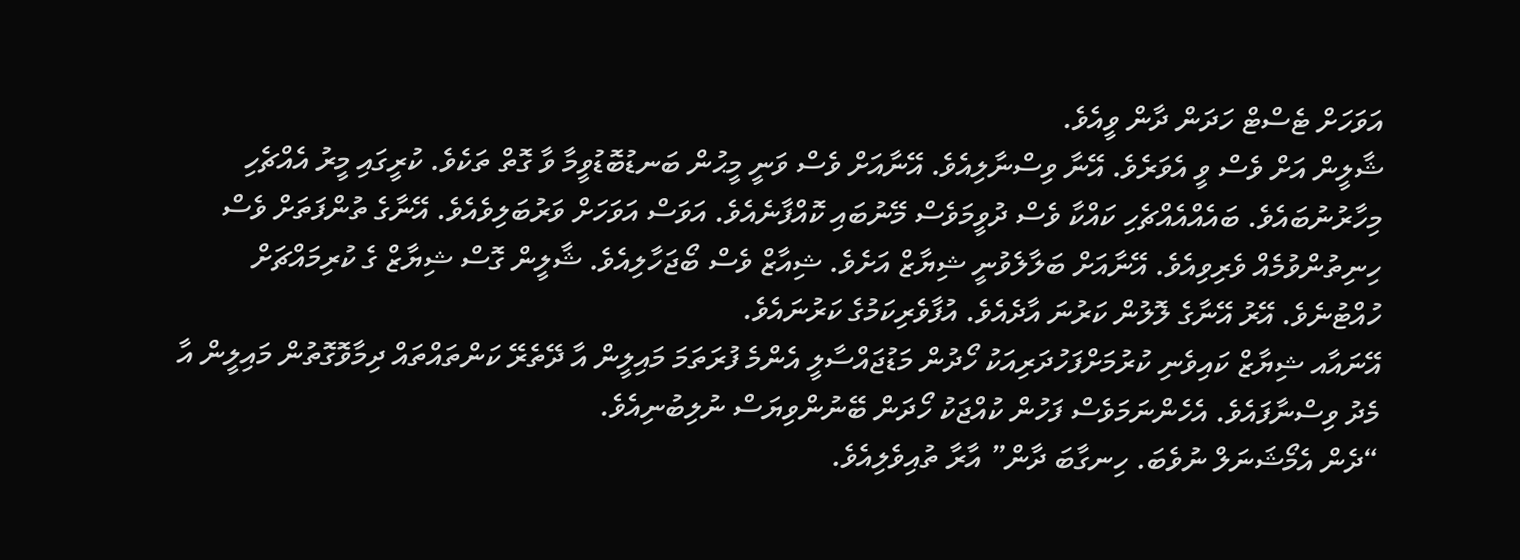އަވަހަށް ޓެސްޓް ހަދަން ދާން ވީއެވެ.
ޝާލީން އަށް ވެސް ވީ އެވަރެވެ. އޭނާ ވިސްނާލިއެވެ. އޭނާއަށް ވެސް ވަނީ މީޙުން ބަނޑުބޮޑުވީމާ ވާ ގޮތް ތަކެވެ. ކުރީގައި މީރު އެއްޗެހި މިހާރުނުބައެވެ. ބައެއްއެއްޗެހި ކައްކާ ވެސް ދުވީމަވެސް މޭނުބައި ކޮއްފާނެއެވެ. އަވަސް އަވަހަށް ވަރުބަލިވެއެވެ. އޭނާގެ ތުންފަތަށް ވެސް ހިނިތުންވުމެއް ވެރިވިއެވެ. އޭނާއަށް ބަލާލެވުނީ ޝިޔާޒް އަށެވެ. ޝިއާޒް ވެސް ބޯޖަހާލިއެވެ. ޝާލީން ގޮސް ޝިޔާޒް ގެ ކުރިމައްޗަށް ހުއްޓުނެވެ. އޭރު އޭނާގެ ލޮލުން ކަރުނަ އާދެއެވެ. އުފާވެރިކަމުގެ ކަރުނައެވެ.
އޭނައާއ ޝިޔާޒް ކައިވެނި ކުރުމަށްފަހުދަރިއަކު ހޯދުން މަޑުޖައްސާލީ އެންމެ ފުރަތަމަ މައިލީން އާ ދޭތެރޭ ކަންތައްތައް ދިމާވޮގޮތުން މައިލީން އާ މެދު ވިސްނާފައެވެ. އެހެންނަމަވެސް ފަހުން ކުއްޖަކު ހޯދަން ބޭނުންވިޔަސް ނުލިބުނިއެވެ.
“ދެން އެމޯޝަނަލް ނުވެބަ. ހިނގާބަ ދާން” އާރާ ތުއިވެލިއެވެ.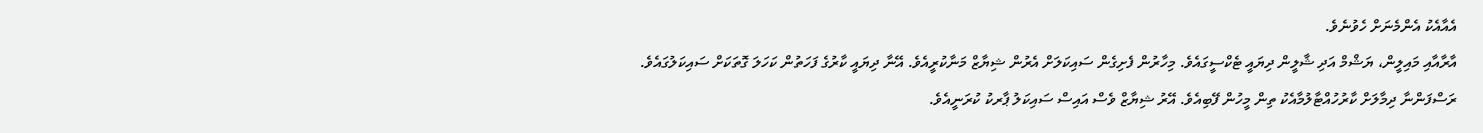އެއާއެކު އެންމެނަށް ހެވުނެވެ.
އާރާއާއި މައިލީން، ޔަޝްމް އަދި ޝާލީން ދިޔައީ ޓެކްސީގައެވެ. މިހާރުން ފެށިގެން ސައިކަލަށް އެރުން ޝިޔާޒް މަނާކުރީއެވެ. އޭނާ ދިޔައީ ކާރުގެ ފަހަތުން ކަހަލަ ގޮތަކަށް ސައިކަލުގައެވެ.
ރަސްފަންނާ ދިމާލަށް ކާރުހުއްޓާލުމާއެކު ތިން މީހުން ފޭބިއެވެ. އޭރު ޝިޔާޒް ވެސް އައިސް ސައިކަލު ޕާރކު ކުރަނީއެވެ.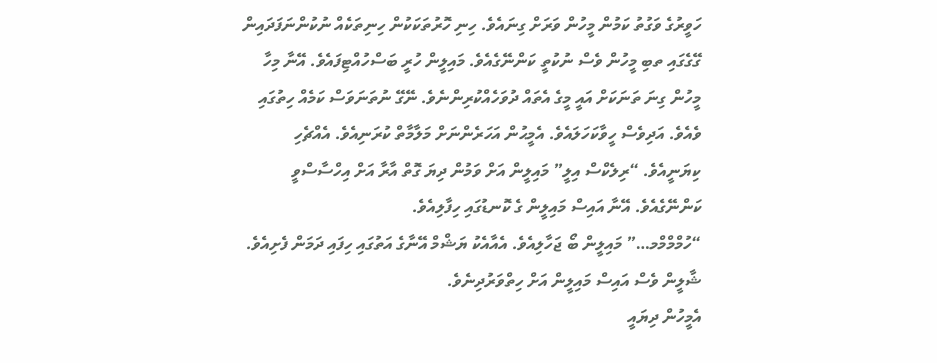ހަވީރުގެ ވަގުތު ކަމުން މީހުން ވަރަށް ގިނައެވެ. ހިނި ހޮރުތަކަކުން ހިނިތަކެއް ނުކުންނަފަދައިން ގޭގެގައި ތބި މީހުން ވެސް ނުކުތީ ކަންނޭގެއެވެ. މައިލީން ހުރީ ބަސްހުއްޓިފައެވެ. އޭނާ މިހާ މީހުން ގިނަ ތަނަކަށް އައީ މީގެ އެތައް ދުވަހެއްކުރިންނެވެ. ނޭގޭ ނުތަނަވަސް ކަމެއް ހިތުގައި ވެއެވެ. އަދިވެސް ހީވާކަހަލައެވެ. އެމީޙުން އަހަރެންނަށް މަލާމާތް ކުރަނިއެވެ. އެއްޗެހި ކިޔަނީއެވެ. “ރިލެކްސް އިލީ” މައިލީން އަށް ވަމުން ދިޔަ ގޮތް އާރާ އަށް އިހްސާސްވީ ކަންނޭގެއެވެ. އޭނާ އައިސް މައިލީން ގެ ކޮނޑުގައި ހިފާލިއެވެ.
“ހުމްމްމްމ…” މައިލީން ބޯ ޖަހާލިއެވެ. އެއާއެކު ޔަޝްމް އޭނާގެ އަތުގައި ހިފައި ދަމަން ފެށިއެވެ. ޝާލީން ވެސް އައިސް މައިލީން އަށް ހިތްވަރުދިނެވެ.
އެމީހުން ދިޔައީ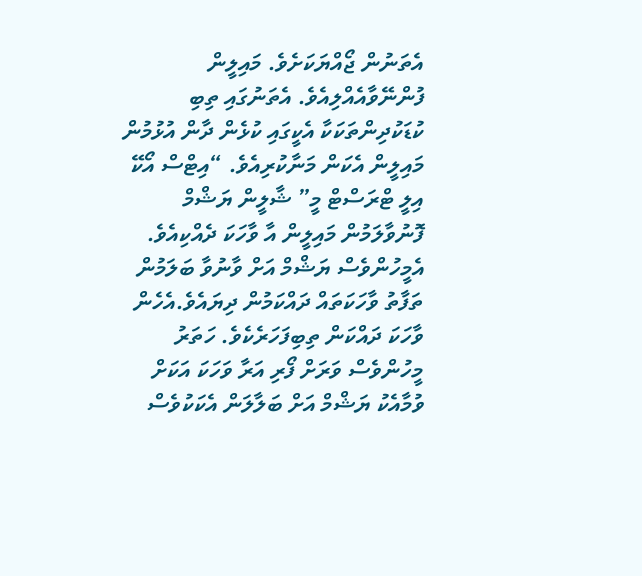އެތަނުން ޖޯއްޔަކަށެވެ. މައިލީން ފުންނޭވާއެއްލިއެވެ. އެތަނުގައި ތިބި ކުޑަކުދިންތަކަކާ އެކީގައި ކުޅެން ދާން އުޅުމުން މައިލީން އެކަން މަނާކުރިއެވެ. “އިޓްސް އޯކޭ އިލީ ޓްރަސްޓް މީ” ޝާލީން ޔަޝްމް ފޮނުވާލަމުން މައިލީން އާ ވާހަކަ ދެއްކިއެވެ. އެމީހުންވެސް ޔަޝްމް އަށް ވާނުވާ ބަލަމުން ތަފާތު ވާހަކަތައް ދައްކަމުން ދިޔައެވެ.އެހެން ވާހަކަ ދައްކަން ތިބިފަހަރެކެވެ. ހަތަރު މީހުންވެސް ވަރަށް ފޯރި އަރާ ވަހަކަ އަކަށް ވުމާއެކު ޔަޝްމް އަށް ބަލާލަން އެކަކުވެސް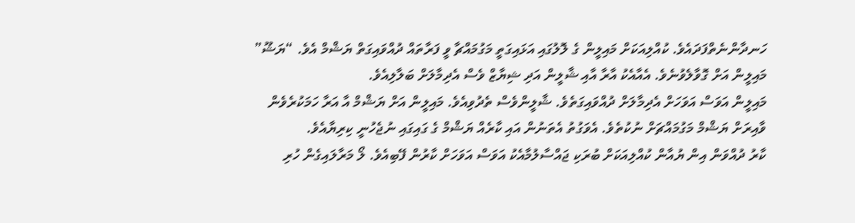ހަނދާންނެތްފަދައެވެ. ކުއްލިއަކަށް މައިލީން ގެ ލޮލުގައި އަޅައިގަތީ މަގުމައްޗާ ވީ ފަރާތައް ދުއްވައިގަތް ޔަޝްމް އެވެ. “ޔަޝޫ” މައިލީން އަށް ގޮވާލެވުނެވެ. އެއާއެކު އާރާ އާއި ޝާލީން އަދި ޝިޔާޒް ވެސް އެދިމާލަށް ބަލާލިއެވެ.
މައިލީން އަވަސް އަވަހަށް އެދިމާލަށް ދުއްވައިގަތެވެ. ޝާލީންވެސް ތެދުވިއެވެ. މައިލީން އަށް ޔަޝްމް އާ އަރާ ހަމަކުރެވެން ވާއިރަށް ޔަޝްމް މަގުމައްޗަށް ނުކުތެވެ. އެވަގުތު އެތަނުން އައި ކާރެއް ޔަޝްމް ގެ ގައިގައި ނުޖެހުނީ ކިރިޔާއެވެ.
ކާރު ދުއްވަން އިން ޔުއާން ކުއްލިއަކަށް ބުރަކި ޖައްސާލުމާއެކު އަވަސް އަވަހަށް ކާރުން ފޭބިއެވެ. ލޯ މަރާލައިގެން ހުރި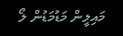މައިލީން މަޑުމަޑުން ލޯ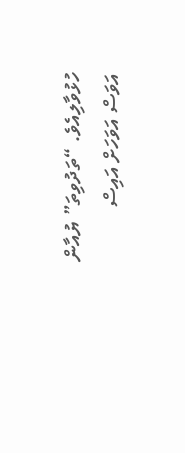ހުޅުވާލިއެވެ. “ތަދުވިތަ” ޔުއާން އަވަސް އަވަހަށް އައިސް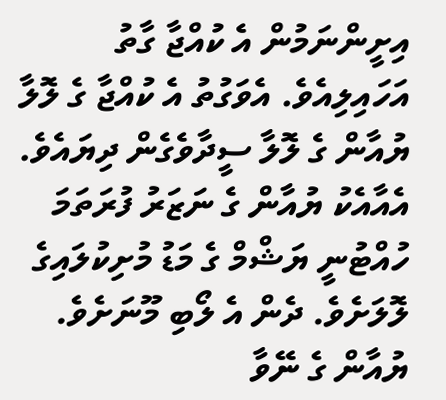އިށީންނަމުން އެ ކުއްޖާ ގާތު އަހައިލިއެވެ. އެވަގުތު އެ ކުއްޖާ ގެ ލޮލާ ޔުއާން ގެ ލޮލާ ސީދާވެގެން ދިޔައެވެ. އެއާއެކު ޔުއާން ގެ ނަޒަރު ފުރަތަމަ ހުއްޓުނީ ޔަޝްމް ގެ މަޑު މުށިކުލައިގެ ލޮލަށެވެ. ދެން އެ ލޯބި މޫނަށެވެ. ޔުއާން ގެ ނޭވާ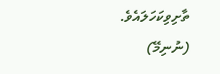ތާށިވިކަހަލައެވެ.
(ނުނިމޭ)